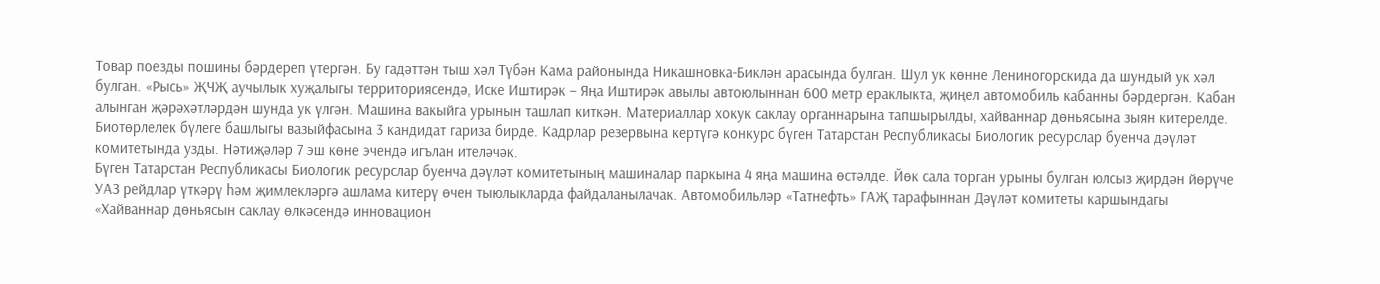Товар поезды пошины бәрдереп үтергән. Бу гадәттән тыш хәл Түбән Кама районында Никашновка-Биклән арасында булган. Шул ук көнне Лениногорскида да шундый ук хәл булган. «Рысь» ҖЧҖ аучылык хуҗалыгы территориясендә, Иске Иштирәк – Яңа Иштирәк авылы автоюлыннан 600 метр ераклыкта, җиңел автомобиль кабанны бәрдергән. Кабан алынган җәрәхәтләрдән шунда ук үлгән. Машина вакыйга урынын ташлап киткән. Материаллар хокук саклау органнарына тапшырылды, хайваннар дөньясына зыян китерелде.
Биотөрлелек бүлеге башлыгы вазыйфасына 3 кандидат гариза бирде. Кадрлар резервына кертүгә конкурс бүген Татарстан Республикасы Биологик ресурслар буенча дәүләт комитетында узды. Нәтиҗәләр 7 эш көне эчендә игълан ителәчәк.
Бүген Татарстан Республикасы Биологик ресурслар буенча дәүләт комитетының машиналар паркына 4 яңа машина өстәлде. Йөк сала торган урыны булган юлсыз җирдән йөрүче УАЗ рейдлар үткәрү һәм җимлекләргә ашлама китерү өчен тыюлыкларда файдаланылачак. Автомобильләр «Татнефть» ГАҖ тарафыннан Дәүләт комитеты каршындагы «Хайваннар дөньясын саклау өлкәсендә инновацион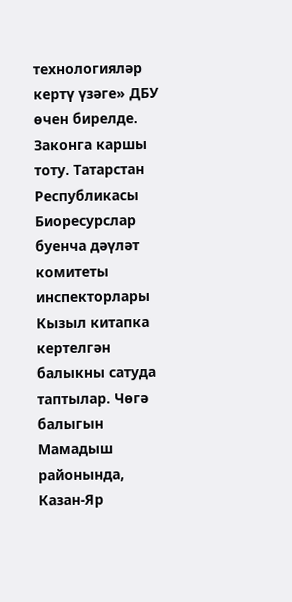технологияләр кертү үзәге» ДБУ өчен бирелде.
Законга каршы тоту. Татарстан Республикасы Биоресурслар буенча дәүләт комитеты инспекторлары Кызыл китапка кертелгән балыкны сатуда таптылар. Чөгә балыгын Мамадыш районында, Казан-Яр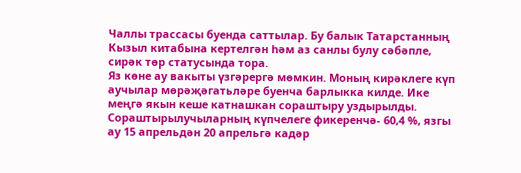Чаллы трассасы буенда саттылар. Бу балык Татарстанның Кызыл китабына кертелгән һәм аз санлы булу сәбәпле, сирәк төр статусында тора.
Яз көне ау вакыты үзгәрергә мөмкин. Моның кирәклеге күп аучылар мөрәҗәгатьләре буенча барлыкка килде. Ике меңгә якын кеше катнашкан сораштыру уздырылды.
Сораштырылучыларның күпчелеге фикеренчә- 60,4 %, язгы ау 15 апрельдән 20 апрельгә кадәр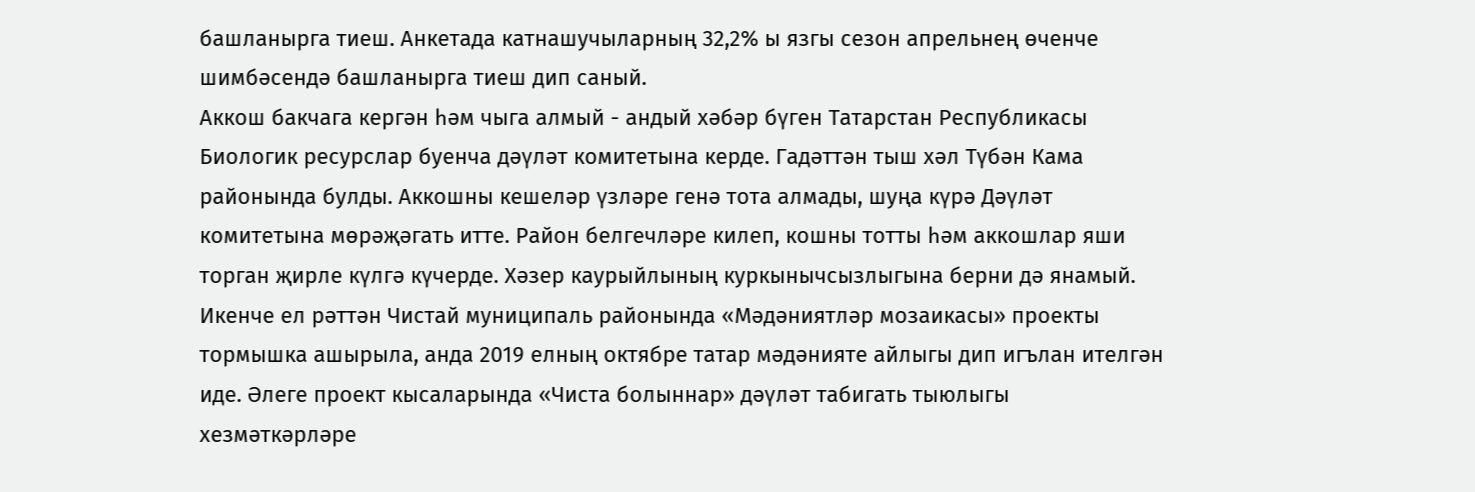башланырга тиеш. Анкетада катнашучыларның 32,2% ы язгы сезон апрельнең өченче шимбәсендә башланырга тиеш дип саный.
Аккош бакчага кергән һәм чыга алмый - андый хәбәр бүген Татарстан Республикасы Биологик ресурслар буенча дәүләт комитетына керде. Гадәттән тыш хәл Түбән Кама районында булды. Аккошны кешеләр үзләре генә тота алмады, шуңа күрә Дәүләт комитетына мөрәҗәгать итте. Район белгечләре килеп, кошны тотты һәм аккошлар яши торган җирле күлгә күчерде. Хәзер каурыйлының куркынычсызлыгына берни дә янамый.
Икенче ел рәттән Чистай муниципаль районында «Мәдәниятләр мозаикасы» проекты тормышка ашырыла, анда 2019 елның октябре татар мәдәнияте айлыгы дип игълан ителгән иде. Әлеге проект кысаларында «Чиста болыннар» дәүләт табигать тыюлыгы хезмәткәрләре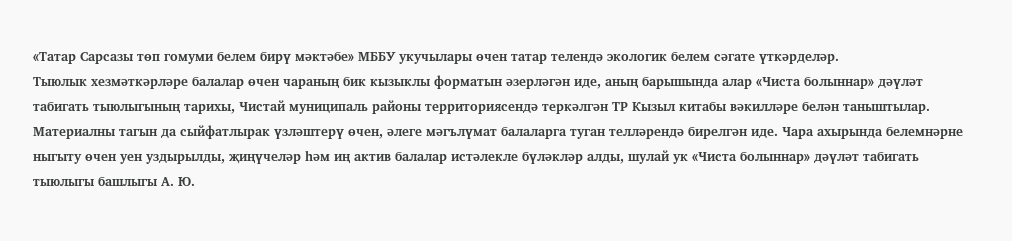«Татар Сарсазы төп гомуми белем бирү мәктәбе» МББУ укучылары өчен татар телендә экологик белем сәгате үткәрделәр.
Тыюлык хезмәткәрләре балалар өчен чараның бик кызыклы форматын әзерләгән иде, аның барышында алар «Чиста болыннар» дәүләт табигать тыюлыгының тарихы, Чистай муниципаль районы территориясендә теркәлгән ТР Кызыл китабы вәкилләре белән таныштылар. Материалны тагын да сыйфатлырак үзләштерү өчен, әлеге мәгълүмат балаларга туган телләрендә бирелгән иде. Чара ахырында белемнәрне ныгыту өчен уен уздырылды, җиңүчеләр һәм иң актив балалар истәлекле бүләкләр алды, шулай ук «Чиста болыннар» дәүләт табигать тыюлыгы башлыгы А. Ю.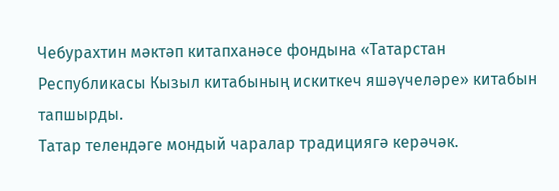Чебурахтин мәктәп китапханәсе фондына «Татарстан Республикасы Кызыл китабының искиткеч яшәүчеләре» китабын тапшырды.
Татар телендәге мондый чаралар традициягә керәчәк.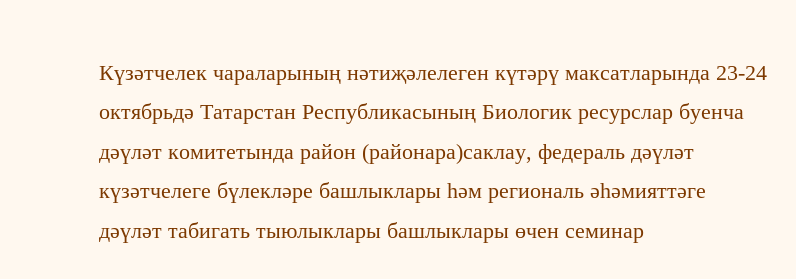Күзәтчелек чараларының нәтиҗәлелеген күтәрү максатларында 23-24 октябрьдә Татарстан Республикасының Биологик ресурслар буенча дәүләт комитетында район (районара)саклау, федераль дәүләт күзәтчелеге бүлекләре башлыклары һәм региональ әһәмияттәге дәүләт табигать тыюлыклары башлыклары өчен семинар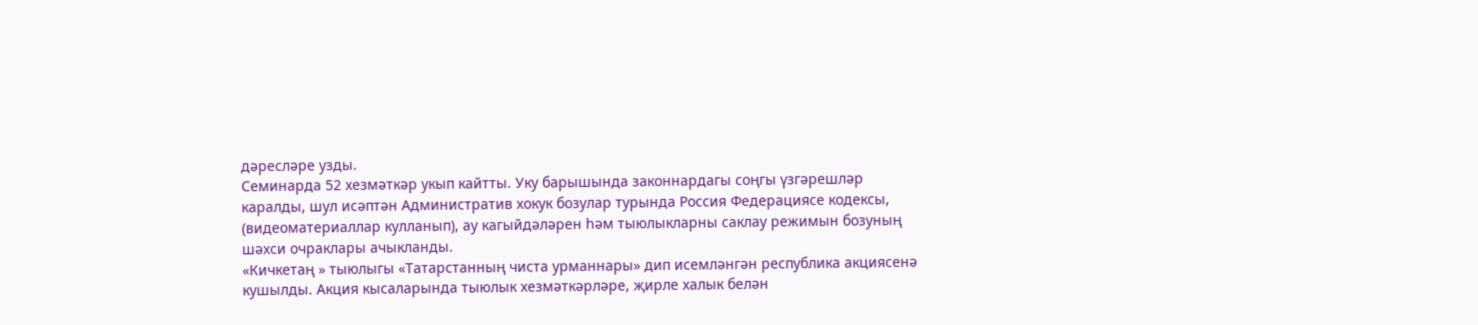дәресләре узды.
Семинарда 52 хезмәткәр укып кайтты. Уку барышында законнардагы соңгы үзгәрешләр каралды, шул исәптән Административ хокук бозулар турында Россия Федерациясе кодексы, (видеоматериаллар кулланып), ау кагыйдәләрен һәм тыюлыкларны саклау режимын бозуның шәхси очраклары ачыкланды.
«Кичкетаң » тыюлыгы «Татарстанның чиста урманнары» дип исемләнгән республика акциясенә кушылды. Акция кысаларында тыюлык хезмәткәрләре, җирле халык белән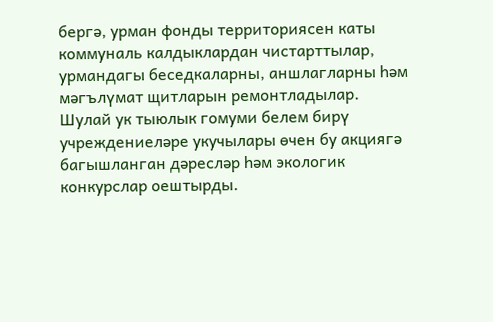бергә, урман фонды территориясен каты коммуналь калдыклардан чистарттылар, урмандагы беседкаларны, аншлагларны һәм мәгълүмат щитларын ремонтладылар.
Шулай ук тыюлык гомуми белем бирү учреждениеләре укучылары өчен бу акциягә багышланган дәресләр һәм экологик конкурслар оештырды.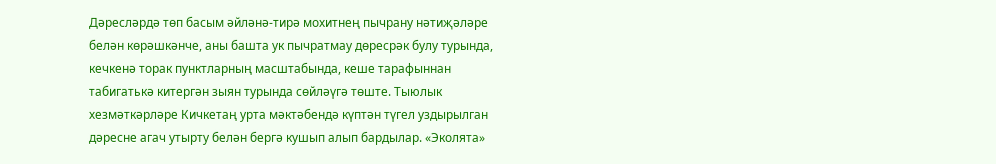Дәресләрдә төп басым әйләнә-тирә мохитнең пычрану нәтиҗәләре белән көрәшкәнче, аны башта ук пычратмау дөресрәк булу турында, кечкенә торак пунктларның масштабында, кеше тарафыннан табигатькә китергән зыян турында сөйләүгә төште. Тыюлык хезмәткәрләре Кичкетаң урта мәктәбендә күптән түгел уздырылган дәресне агач утырту белән бергә кушып алып бардылар. «Эколята»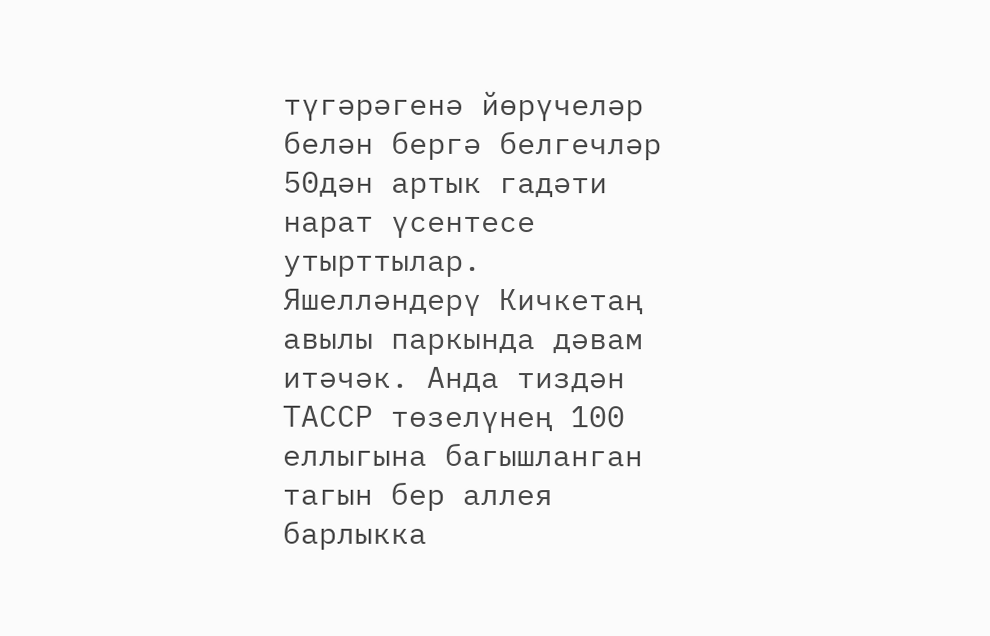түгәрәгенә йөрүчеләр белән бергә белгечләр 50дән артык гадәти нарат үсентесе утырттылар. Яшелләндерү Кичкетаң авылы паркында дәвам итәчәк. Анда тиздән ТАССР төзелүнең 100 еллыгына багышланган тагын бер аллея барлыкка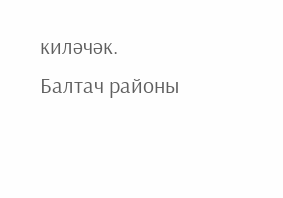киләчәк.
Балтач районы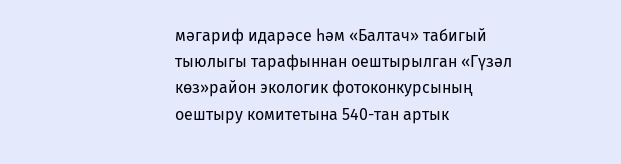мәгариф идарәсе һәм «Балтач» табигый тыюлыгы тарафыннан оештырылган «Гүзәл көз»район экологик фотоконкурсының оештыру комитетына 540-тан артык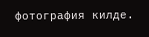фотография килде.